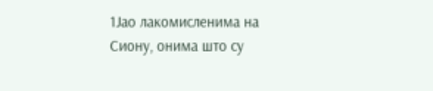1Јао лакомисленима на Сиону, онима што су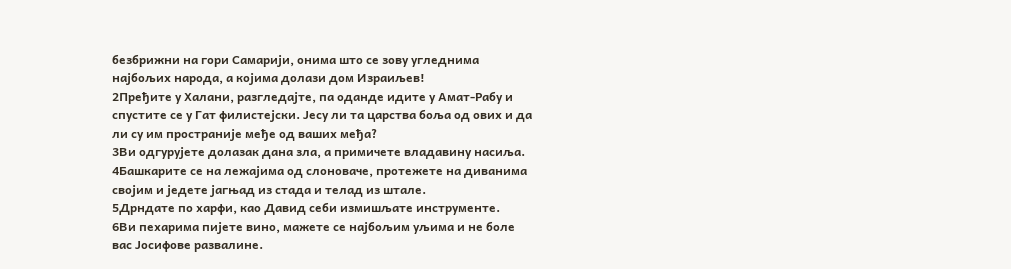безбрижни на гори Самарији, онима што се зову угледнима најбољих народа, а којима долази дом Израиљев!
2Пређите у Халани, разгледајте, па оданде идите у Амат-Рабу и спустите се у Гат филистејски. Јесу ли та царства боља од ових и да ли су им пространије међе од ваших међа?
3Ви одгурујете долазак дана зла, а примичете владавину насиља.
4Башкарите се на лежајима од слоноваче, протежете на диванима својим и једете јагњад из стада и телад из штале.
5Дрндате по харфи, као Давид себи измишљате инструменте.
6Ви пехарима пијете вино, мажете се најбољим уљима и не боле вас Јосифове развалине.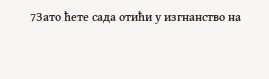7Зато ћете сада отићи у изгнанство на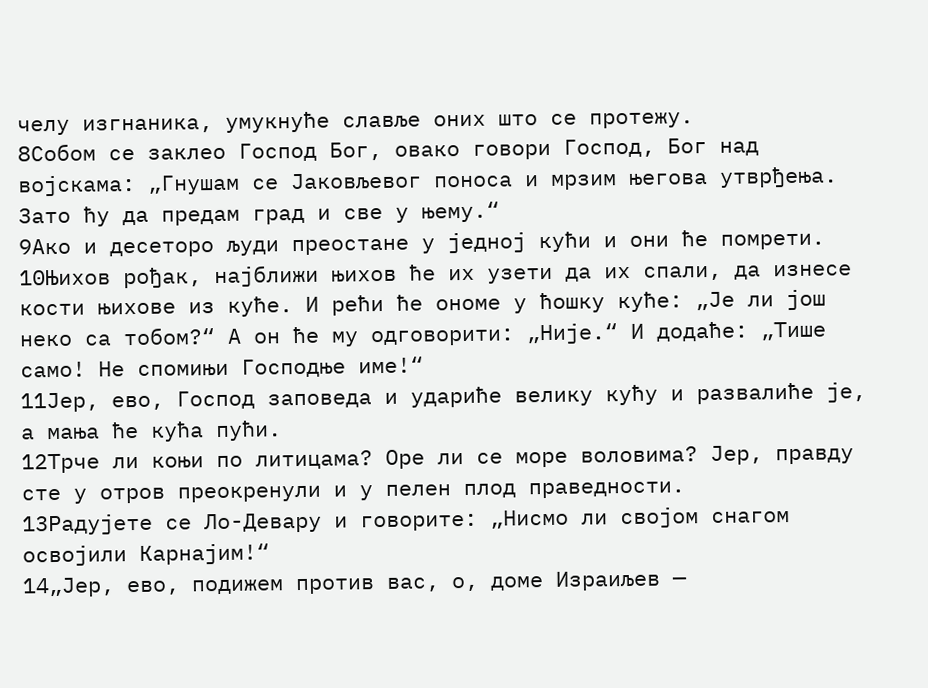челу изгнаника, умукнуће славље оних што се протежу.
8Собом се заклео Господ Бог, овако говори Господ, Бог над војскама: „Гнушам се Јаковљевог поноса и мрзим његова утврђења. Зато ћу да предам град и све у њему.“
9Ако и десеторо људи преостане у једној кући и они ће помрети.
10Њихов рођак, најближи њихов ће их узети да их спали, да изнесе кости њихове из куће. И рећи ће ономе у ћошку куће: „Је ли још неко са тобом?“ А он ће му одговорити: „Није.“ И додаће: „Тише само! Не спомињи Господње име!“
11Јер, ево, Господ заповеда и удариће велику кућу и развалиће је, а мања ће кућа пући.
12Трче ли коњи по литицама? Оре ли се море воловима? Јер, правду сте у отров преокренули и у пелен плод праведности.
13Радујете се Ло-Девару и говорите: „Нисмо ли својом снагом освојили Карнајим!“
14„Јер, ево, подижем против вас, о, доме Израиљев —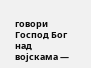говори Господ Бог над војскама —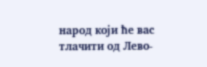народ који ће вас тлачити од Лево-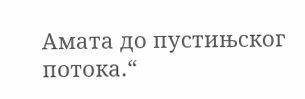Амата до пустињског потока.“